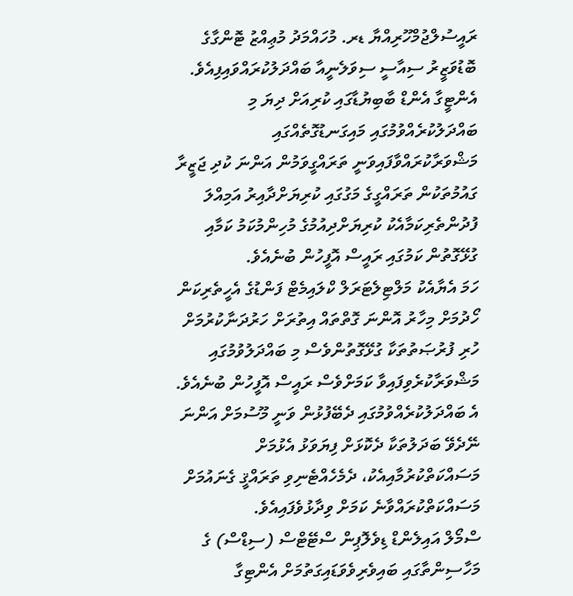ރައީސުލްޖުމްހޫރިއްޔާ ޑރ. މުހައްމަދު މުޢިއްޒު ޓޮންގާގެ ބޮޑުވަޒީރު ސިއާސީ ސިވަލެނީއާ ބައްދަލުކުރައްވައިފިއެވެ.
އެންޓީގާ އެންޑް ބާބިޔުޑާގައި ކުރިއަށް ދިޔަ މި ބައްދަލުކުރެއްވުމުގައި މައިގަނޑުގޮތެއްގައި މަޝްވަރާކުރައްވާފައިވަނީ ތަރައްގީވަމުން އަންނަ ކުދި ޖަޒީރާ ގައުމުތަކުން ތަރައްގީގެ މަގުގައި ކުރިޔަށްދާއިރު އަމިއްލަ ފުދުންތެރިކަމާއެކު ކުރިޔަށްދިއުމުގެ މުހިންމުކަމު ކަމާއި ގުޅޭގޮތުން ކަމުގައި ރައީސް އޮފީހުން ބުނެއެވެ.
ހަމަ އެޔާއެކު މަލްޓިލެޓަރަލް ކްލައިމެޓް ފަންޑުގެ އެހީތެރިކަން ހޯދުމަށް މިހާރު އޮންނަ ގޮތްތައް އިތުރަށް ހަރުދަނާކުރުމަށް ހުރި ފުރުޞަތުތަކާ ގުޅޭގޮތުންވެސް މި ބައްދަލުވުމުގައި މަޝްވަރާކުރެވިފައިވާ ކަމަށްވެސް ރައީސް އޮފީހުން ބުނެއެވެ.
އެ ބައްދަލުކުރެއްވުމުގައި ދެބޭފުޅުން ވަނީ މޫސުމަށް އަންނަ ނޭދެވޭ ބަދަލުތަކާ ދެކޮޅަށް ފިޔަވަޅު އެޅުމަށް މަސައްކަތްކުރުމާއިއެކު، ދެމެހެއްޓެނިވި ތަރައްޤީ ގެނައުމަށް މަސައްކަތްކުރައްވާނެ ކަމަށް ވިދާޅުވެފައިއެވެ.
ސްމޯލް އައިލެންޑް ޑިވެލޮޕިން ސްޓޭޓްސް (ސިޑްސް) ގެ މަހާސިންތާގައި ބައިވެރިވެވަޑައިގަތުމަށް އެންޓިގާ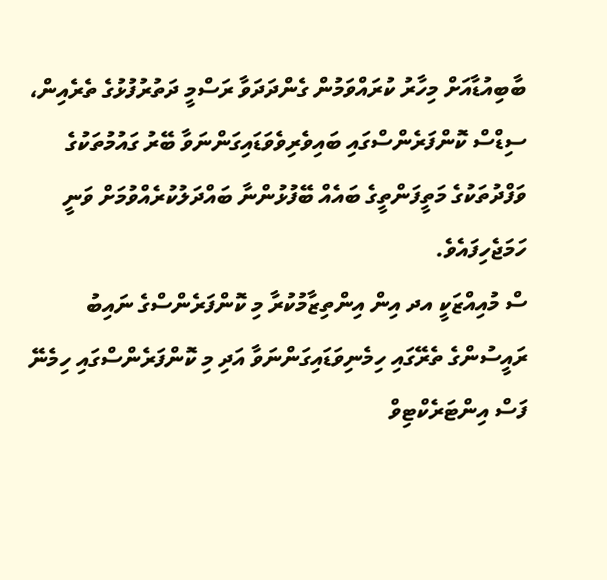ބާބިއުޑާއަށް މިހާރު ކުރައްވަމުން ގެންދަދަވާ ރަސްމީ ދަތުރުފުޅުގެ ތެރެއިން، ސިޑްސް ކޮންފަރެންސްގައި ބައިވެރިވެވަޑައިގަންނަވާ ބޭރު ގައުމުތަކުގެ ވަފްދުތަކުގެ މަތީފަންތީގެ ބައެއް ބޭފުޅުންނާ ބައްދަލުކުރެއްވުމަށް ވަނީ ހަމަޖެހިފައެވެ.
ސް މުއިއްޒަކީ އދ އިން އިންތިޒާމުކުރާ މި ކޮންފަރެންސްގެ ނައިބު ރައީސުންގެ ތެރޭގައި ހިމެނިވަޑައިގަންނަވާ އަދި މި ކޮންފަރެންސްގައި ހިމެނޭ ފަސް އިންޓަރެކްޓިވް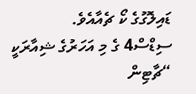ޑައިލޮގުގެ ކޯ ޗެއާއެވެ.
ސިޑްސް4 ގެ މި އަހަރުގެ ޝިއާރަކީ “ޗާޓިން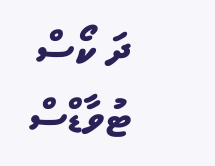ދަ ކޯސް ޓުވާޑްސް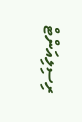ރިސިލިއަންޓް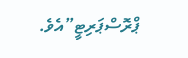ޕްރޮސްޕަރިޓީ”އެވެ.